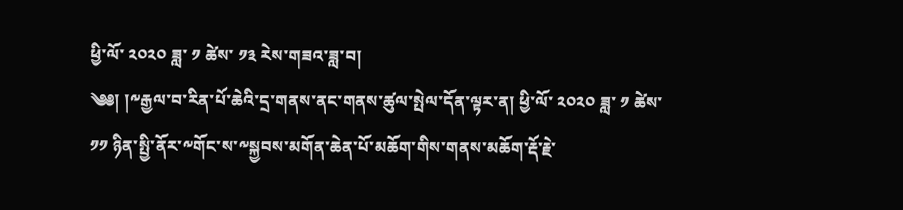ཕྱི་ལོ་ ༢༠༢༠ ཟླ་ ༡ ཚེས་ ༡༣ རེས་གཟའ་ཟླ་བ།
༄༅། །༸རྒྱལ་བ་རིན་པོ་ཆེའི་དྲ་གནས་ནང་གནས་ཚུལ་སྤེལ་དོན་ལྟར་ན། ཕྱི་ལོ་ ༢༠༢༠ ཟླ་ ༡ ཚེས་ ༡༡ ཉིན་སྤྱི་ནོར་༸གོང་ས་༸སྐྱབས་མགོན་ཆེན་པོ་མཆོག་གིས་གནས་མཆོག་རྡོ་རྗེ་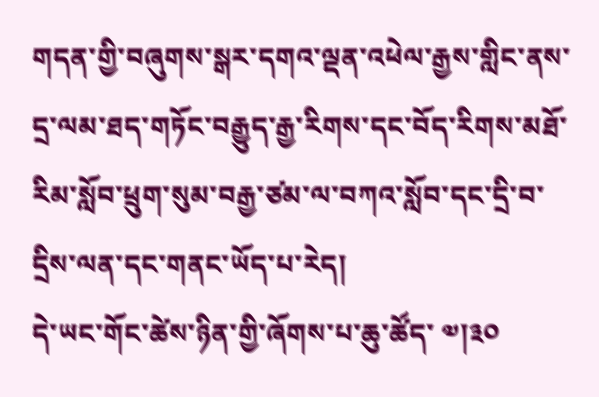གདན་གྱི་བཞུགས་སྒར་དགའ་ལྡན་འཕེལ་རྒྱས་གླིང་ནས་དྲ་ལམ་ཐད་གཏོང་བརྒྱུད་རྒྱ་རིགས་དང་བོད་རིགས་མཐོ་རིམ་སློབ་ཕྲུག་སུམ་བརྒྱ་ཙམ་ལ་བཀའ་སློབ་དང་དྲི་བ་དྲིས་ལན་དང་གནང་ཡོད་པ་རེད།
དེ་ཡང་གོང་ཚེས་ཉིན་གྱི་ཞོགས་པ་ཆུ་ཚོད་ ༧།༣༠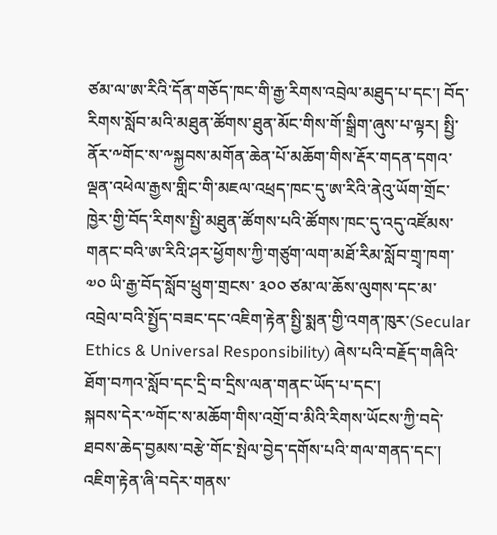ཙམ་ལ་ཨ་རིའི་དོན་གཅོད་ཁང་གི་རྒྱ་རིགས་འབྲེལ་མཐུད་པ་དང་། བོད་རིགས་སློབ་མའི་མཐུན་ཚོགས་ཐུན་མོང་གིས་གོ་སྒྲིག་ཞུས་པ་ལྟར། སྤྱི་ནོར་༸གོང་ས་༸སྐྱབས་མགོན་ཆེན་པོ་མཆོག་གིས་རྡོར་གདན་དགའ་ལྡན་འཕེལ་རྒྱས་གླིང་གི་མཇལ་འཕྲད་ཁང་དུ་ཨ་རིའི་ནེའུ་ཡོག་གྲོང་ཁྱེར་གྱི་བོད་རིགས་སྤྱི་མཐུན་ཚོགས་པའི་ཚོགས་ཁང་དུ་འདུ་འཛོམས་གནང་བའི་ཨ་རིའི་ཤར་ཕྱོགས་ཀྱི་གཙུག་ལག་མཐོ་རིམ་སློབ་གྲྭ་ཁག་ ༧༠ ཡི་རྒྱ་བོད་སློབ་ཕྲུག་གྲངས་ ༣༠༠ ཙམ་ལ་ཆོས་ལུགས་དང་མ་འབྲེལ་བའི་སྤྱོད་བཟང་དང་འཇིག་རྟེན་སྤྱི་སྨན་གྱི་འགན་ཁུར་(Secular Ethics & Universal Responsibility) ཞེས་པའི་བརྗོད་གཞིའི་ཐོག་བཀའ་སློབ་དང་དྲི་བ་དྲིས་ལན་གནང་ཡོད་པ་དང་།
སྐབས་དེར་༸གོང་ས་མཆོག་གིས་འགྲོ་བ་མིའི་རིགས་ཡོངས་ཀྱི་བདེ་ཐབས་ཆེད་བྱམས་བརྩེ་གོང་སྤེལ་བྱེད་དགོས་པའི་གལ་གནད་དང་། འཇིག་རྟེན་ཞི་བདེར་གནས་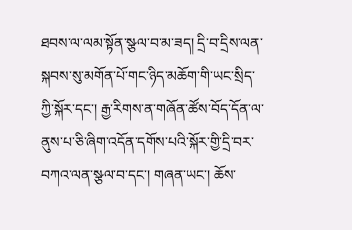ཐབས་ལ་ལམ་སྟོན་སྩལ་བ་མ་ཟད། དྲི་བ་དྲིས་ལན་སྐབས་སུ་མགོན་པོ་གང་ཉིད་མཆོག་གི་ཡང་སྲིད་ཀྱི་སྐོར་དང་། རྒྱ་རིགས་ན་གཞོན་ཚོས་བོད་དོན་ལ་ནུས་པ་ཅི་ཞིག་འདོན་དགོས་པའི་སྐོར་གྱི་དྲི་བར་བཀའ་ལན་སྩལ་བ་དང་། གཞན་ཡང་། ཆོས་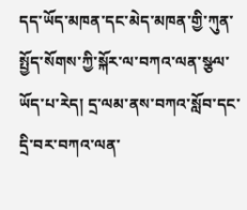དད་ཡོད་མཁན་དང་མེད་མཁན་གྱི་ཀུན་སྤྱོད་སོགས་ཀྱི་སྐོར་ལ་བཀའ་ལན་སྩལ་ཡོད་པ་རེད། དྲ་ལམ་ནས་བཀའ་སློབ་དང་དྲི་བར་བཀའ་ལན་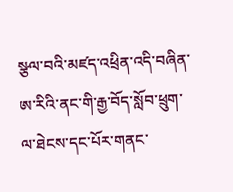སྩལ་བའི་མཛད་འཕྲིན་འདི་བཞིན་ཨ་རིའི་ནང་གི་རྒྱ་བོད་སློབ་ཕྲུག་ལ་ཐེངས་དང་པོར་གནང་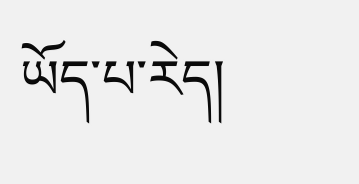ཡོད་པ་རེད།